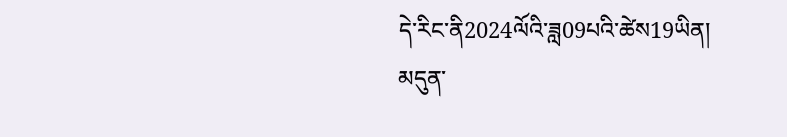དེ་རིང་ནི2024ལོའི་ཟླ09པའི་ཚེས19ཡིན།
མདུན་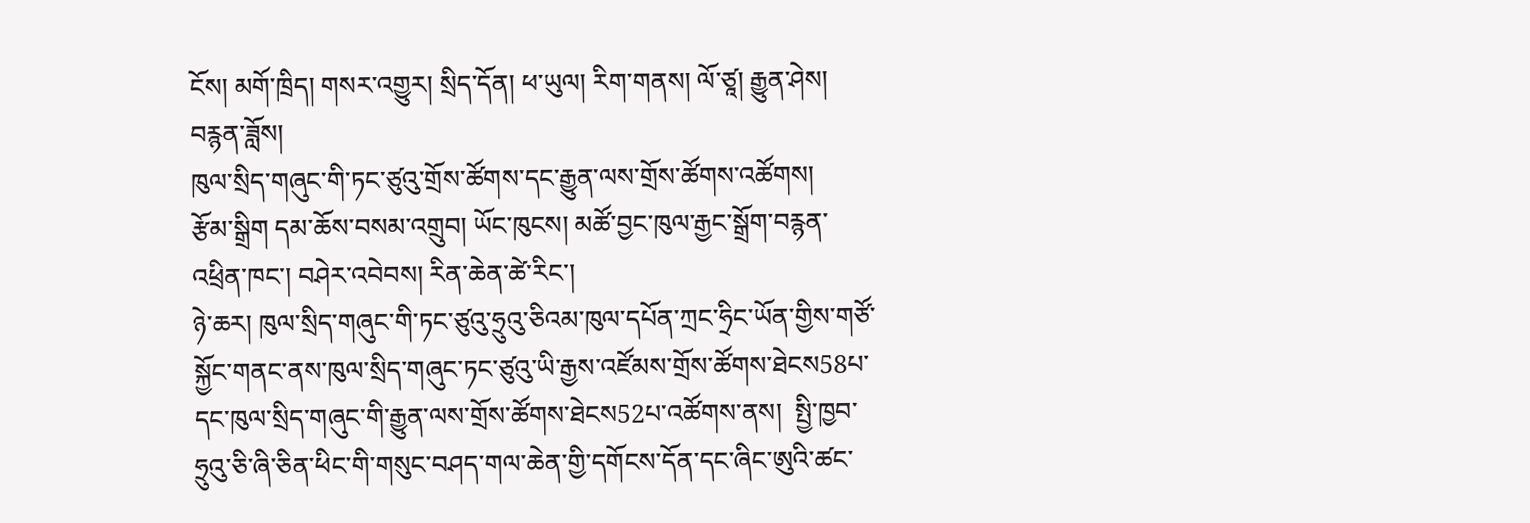ངོས། མགོ་ཁྲིད། གསར་འགྱུར། སྲིད་དོན། ཕ་ཡུལ། རིག་གནས། ལོ་ཙཱ། རྒྱུན་ཤེས། བརྙན་ཟློས།
ཁུལ་སྲིད་གཞུང་གི་ཏང་ཙུའུ་གྲོས་ཚོགས་དང་རྒྱུན་ལས་གྲོས་ཚོགས་འཚོགས།
རྩོམ་སྒྲིག དམ་ཆོས་བསམ་འགྲུབ། ཡོང་ཁུངས། མཚོ་བྱང་ཁུལ་རྒྱང་སྒྲོག་བརྙན་འཕྲིན་ཁང་། བཤེར་འབེབས། རིན་ཆེན་ཚེ་རིང་།
ཉེ་ཆར། ཁུལ་སྲིད་གཞུང་གི་ཏང་ཙུའུ་ཧྲུའུ་ཅིའམ་ཁུལ་དཔོན་ཀྲང་ཧྲིང་ཡོན་གྱིས་གཙོ་སྐྱོང་གནང་ནས་ཁུལ་སྲིད་གཞུང་ཏང་ཙུའུ་ཡི་རྒྱས་འཛོམས་གྲོས་ཚོགས་ཐེངས58པ་དང་ཁུལ་སྲིད་གཞུང་གི་རྒྱུན་ལས་གྲོས་ཚོགས་ཐེངས52པ་འཚོགས་ནས།  སྤྱི་ཁྱབ་ཧྲུའུ་ཅི་ཞི་ཅིན་ཕིང་གི་གསུང་བཤད་གལ་ཆེན་གྱི་དགོངས་དོན་དང་ཞིང་ཨུའི་ཚང་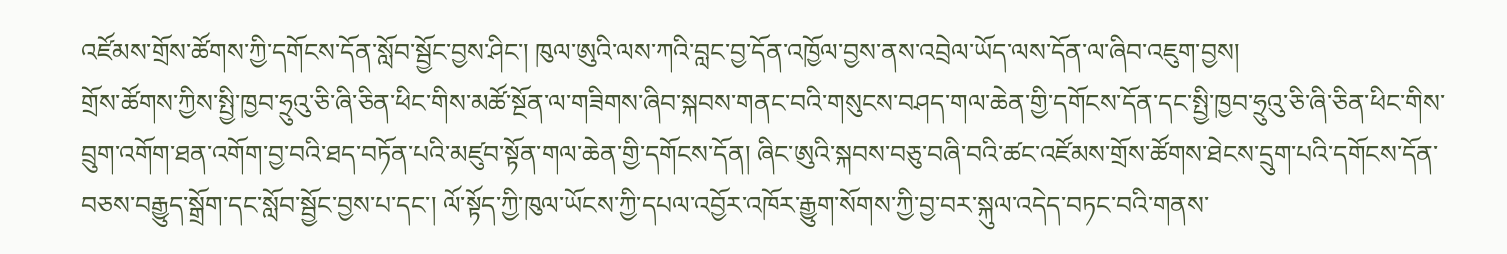འཛོམས་གྲོས་ཚོགས་ཀྱི་དགོངས་དོན་སློབ་སྦྱོང་བྱས་ཤིང་། ཁུལ་ཨུའི་ལས་ཀའི་བླང་བྱ་དོན་འཁྱོལ་བྱས་ནས་འབྲེལ་ཡོད་ལས་དོན་ལ་ཞིབ་འཇུག་བྱས།
གྲོས་ཚོགས་ཀྱིས་སྤྱི་ཁྱབ་ཧྲུའུ་ཅི་ཞི་ཅིན་ཕིང་གིས་མཚོ་སྔོན་ལ་གཟིགས་ཞིབ་སྐབས་གནང་བའི་གསུངས་བཤད་གལ་ཆེན་གྱི་དགོངས་དོན་དང་སྤྱི་ཁྱབ་ཧྲུའུ་ཅི་ཞི་ཅིན་ཕིང་གིས་བྲུག་འགོག་ཐན་འགོག་བྱ་བའི་ཐད་བཏོན་པའི་མཛུབ་སྟོན་གལ་ཆེན་གྱི་དགོངས་དོན། ཞིང་ཨུའི་སྐབས་བཅུ་བཞི་བའི་ཚང་འཛོམས་གྲོས་ཚོགས་ཐེངས་དྲུག་པའི་དགོངས་དོན་བཅས་བརྒྱུད་སྒྲོག་དང་སློབ་སྦྱོང་བྱས་པ་དང་། ལོ་སྟོད་ཀྱི་ཁུལ་ཡོངས་ཀྱི་དཔལ་འབྱོར་འཁོར་རྒྱུག་སོགས་ཀྱི་བྱ་བར་སྐུལ་འདེད་བཏང་བའི་གནས་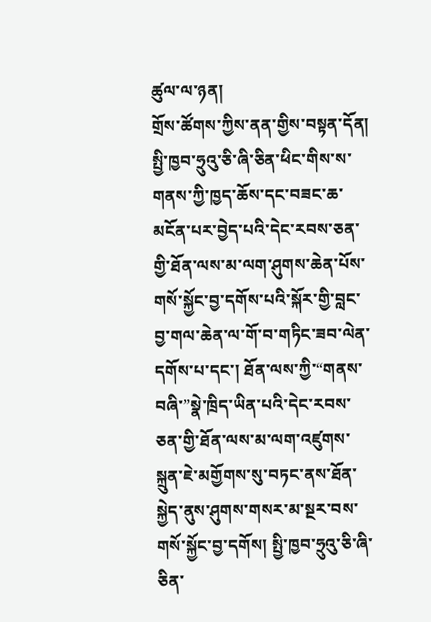ཚུལ་ལ་ཉན།
གྲོས་ཚོགས་ཀྱིས་ནན་གྱིས་བསྟན་དོན། སྤྱི་ཁྱབ་ཧྲུའུ་ཅི་ཞི་ཅིན་ཕིང་གིས་ས་གནས་ཀྱི་ཁྱད་ཆོས་དང་བཟང་ཆ་མངོན་པར་བྱེད་པའི་དེང་རབས་ཅན་གྱི་ཐོན་ལས་མ་ལག་ཤུགས་ཆེན་པོས་གསོ་སྐྱོང་བྱ་དགོས་པའི་སྐོར་གྱི་བླང་བྱ་གལ་ཆེན་ལ་གོ་བ་གཏིང་ཟབ་ལེན་དགོས་པ་དང་། ཐོན་ལས་ཀྱི་“གནས་བཞི་”སྣེ་ཁྲིད་ཡིན་པའི་དེང་རབས་ཅན་གྱི་ཐོན་ལས་མ་ལག་འཛུགས་སྐྲུན་ཇེ་མགྱོགས་སུ་བཏང་ནས་ཐོན་སྐྱེད་ནུས་ཤུགས་གསར་མ་སྔར་བས་གསོ་སྐྱོང་བྱ་དགོས། སྤྱི་ཁྱབ་ཧྲུའུ་ཅི་ཞི་ཅིན་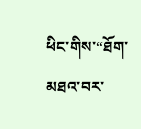ཕིང་གིས་“ཐོག་མཐའ་བར་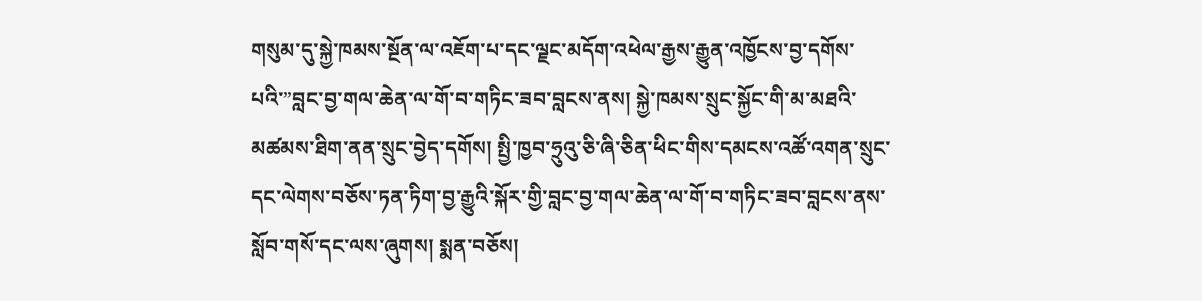གསུམ་དུ་སྐྱེ་ཁམས་སྔོན་ལ་འཇོག་པ་དང་ལྗང་མདོག་འཕེལ་རྒྱས་རྒྱུན་འཁྱོངས་བྱ་དགོས་པའི་”བླང་བྱ་གལ་ཆེན་ལ་གོ་བ་གཏིང་ཟབ་བླངས་ནས། སྐྱེ་ཁམས་སྲུང་སྐྱོང་གི་མ་མཐའི་མཚམས་ཐིག་ནན་སྲུང་བྱེད་དགོས། སྤྱི་ཁྱབ་ཧྲུའུ་ཅི་ཞི་ཅིན་ཕིང་གིས་དམངས་འཚོ་འགན་སྲུང་དང་ལེགས་བཅོས་ཏན་ཏིག་བྱ་རྒྱུའི་སྐོར་གྱི་བླང་བྱ་གལ་ཆེན་ལ་གོ་བ་གཏིང་ཟབ་བླངས་ནས་སློབ་གསོ་དང་ལས་ཞུགས། སྨན་བཅོས།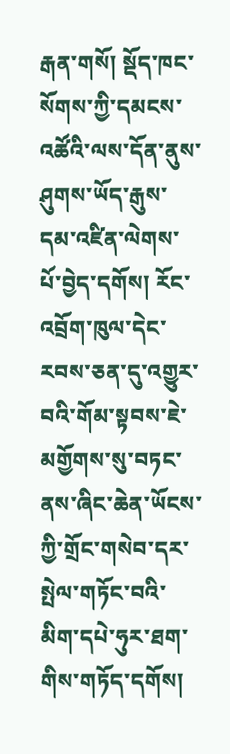རྒན་གསོ། སྡོད་ཁང་སོགས་ཀྱི་དམངས་འཚོའི་ལས་དོན་ནུས་ཤུགས་ཡོད་རྒུས་དམ་འཛིན་ལེགས་པོ་བྱེད་དགོས། རོང་འབྲོག་ཁུལ་དེང་རབས་ཅན་དུ་འགྱུར་བའི་གོམ་སྟབས་ཇེ་མགྱོགས་སུ་བཏང་ནས་ཞིང་ཆེན་ཡོངས་ཀྱི་གྲོང་གསེབ་དར་སྤེལ་གཏོང་བའི་མིག་དཔེ་ཧུར་ཐག་གིས་གཏོད་དགོས།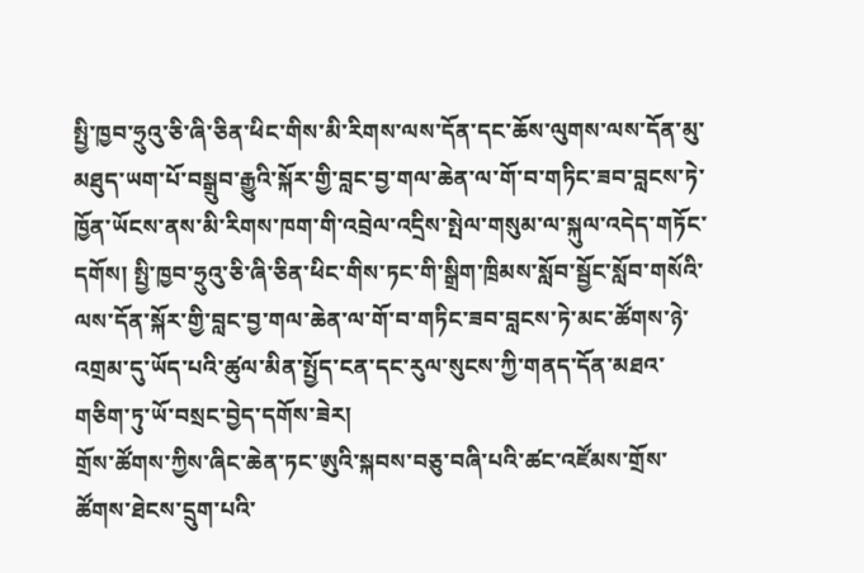སྤྱི་ཁྱབ་ཧྲུའུ་ཅི་ཞི་ཅིན་ཕིང་གིས་མི་རིགས་ལས་དོན་དང་ཆོས་ལུགས་ལས་དོན་མུ་མཐུད་ཡག་པོ་བསྒྲུབ་རྒྱུའི་སྐོར་གྱི་བླང་བྱ་གལ་ཆེན་ལ་གོ་བ་གཏིང་ཟབ་བླངས་ཏེ་ཁྱོན་ཡོངས་ནས་མི་རིགས་ཁག་གི་འབྲེལ་འདྲིས་སྤེལ་གསུམ་ལ་སྐུལ་འདེད་གཏོང་དགོས། སྤྱི་ཁྱབ་ཧྲུའུ་ཅི་ཞི་ཅིན་ཕིང་གིས་ཏང་གི་སྒྲིག་ཁྲིམས་སློབ་སྦྱོང་སློབ་གསོའི་ལས་དོན་སྐོར་གྱི་བླང་བྱ་གལ་ཆེན་ལ་གོ་བ་གཏིང་ཟབ་བླངས་ཏེ་མང་ཚོགས་ཉེ་འགྲམ་དུ་ཡོད་པའི་ཚུལ་མིན་སྤྱོད་ངན་དང་རུལ་སུངས་ཀྱི་གནད་དོན་མཐའ་གཅིག་ཏུ་ཡོ་བསྲང་བྱེད་དགོས་ཟེར།
གྲོས་ཚོགས་ཀྱིས་ཞིང་ཆེན་ཏང་ཨུའི་སྐབས་བཅུ་བཞི་པའི་ཚང་འཛོམས་གྲོས་ཚོགས་ཐེངས་དྲུག་པའི་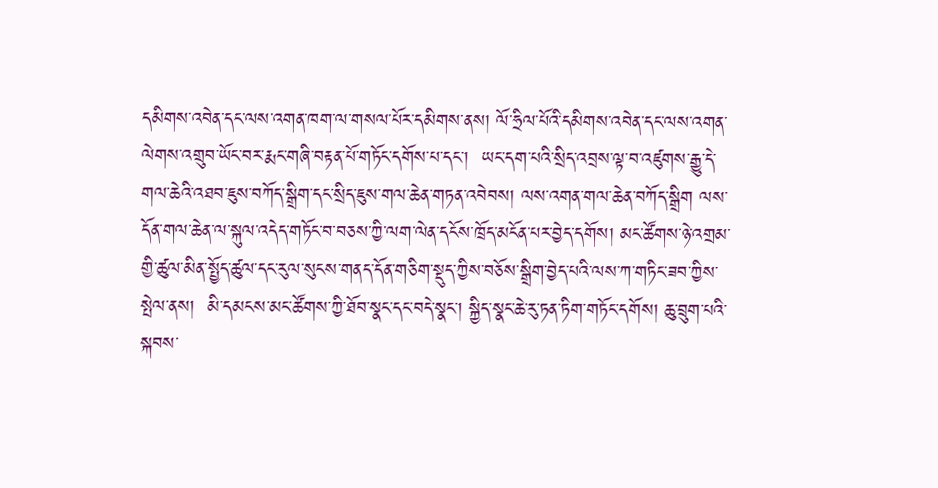དམིགས་འབེན་དང་ལས་འགན་ཁག་ལ་གསལ་པོར་དམིགས་ནས། ལོ་ཧྲིལ་པོའི་དམིགས་འབེན་དང་ལས་འགན་ལེགས་འགྲུབ་ཡོང་བར་རྨང་གཞི་བརྟན་པོ་གཏོང་དགོས་པ་དང་།  ཡང་དག་པའི་སྲིད་འབྲས་ལྟ་བ་འཛུགས་རྒྱུ་དེ་གལ་ཆེའི་འཐབ་ཇུས་བཀོད་སྒྲིག་དང་སྲིད་ཇུས་གལ་ཆེན་གཏན་འབེབས། ལས་འགན་གལ་ཆེན་བཀོད་སྒྲིག ལས་དོན་གལ་ཆེན་ལ་སྐུལ་འདེད་གཏོང་བ་བཅས་ཀྱི་ལག་ལེན་དངོས་ཁྲོད་མངོན་པར་བྱེད་དགོས། མང་ཚོགས་ཉེ་འགྲམ་གྱི་ཚུལ་མིན་སྤྱོད་ཚུལ་དང་རུལ་སུངས་གནད་དོན་གཅིག་སྡུད་ཀྱིས་བཅོས་སྒྲིག་བྱེད་པའི་ལས་ཀ་གཏིང་ཟབ་ཀྱིས་སྤེལ་ནས།  མི་དམངས་མང་ཚོགས་ཀྱི་ཐོབ་སྣང་དང་བདེ་སྣང་། སྐྱིད་སྣང་ཆེ་རུ་ཏན་ཏིག་གཏོང་དགོས། ཆུ་བྲུག་པའི་སྐབས་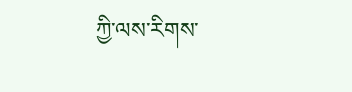ཀྱི་ལས་རིགས་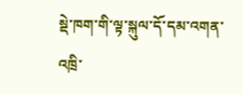སྡེ་ཁག་གི་ལྟ་སྐུལ་དོ་དམ་འགན་འཁྲི་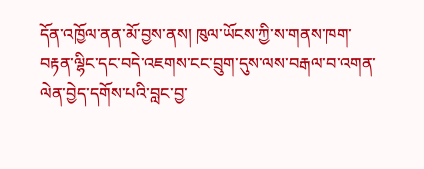དོན་འཁྱོལ་ནན་མོ་བྱས་ནས། ཁུལ་ཡོངས་ཀྱི་ས་གནས་ཁག་བརྟན་ལྷིང་དང་བདེ་འཇགས་ངང་བྲུག་དུས་ལས་བརྒལ་བ་འགན་ལེན་བྱེད་དགོས་པའི་བླང་བྱ་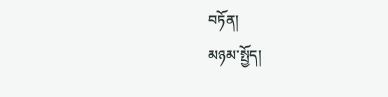བཏོན།
མཉམ་སྤྱོད།